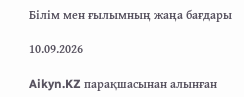Білім мен ғылымның жаңа бағдары

10.09.2026

Aikyn.KZ парақшасынан алынған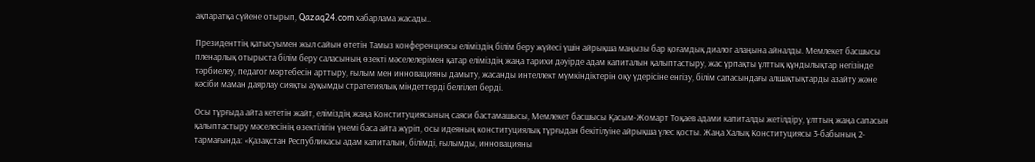ақпаратқа сүйене отырып, Qazaq24.com хабарлама жасады..

Президенттің қатысуымен жыл сайын өтетін Тамыз конференциясы еліміздің білім беру жүйесі үшін айрықша маңызы бар қоғамдық диалог алаңына айналды. Мемлекет басшысы пленарлық отырыста білім беру саласының өзекті мәселелерімен қатар еліміздің жаңа тарихи дәуірде адам капиталын қалыптастыру, жас ұрпақты ұлттық құндылықтар негізінде тәрбиелеу, педагог мәртебесін арттыру, ғылым мен инновацияны дамыту, жасанды интеллект мүмкіндіктерін оқу үдерісіне енгізу, білім сапасындағы алшақтықтарды азайту және кәсіби маман даярлау сияқты ауқымды стратегиялық міндеттерді белгілеп берді.

Осы тұрғыда айта кететін жайт, еліміздің жаңа Конституциясының саяси бастамашысы, Мемлекет басшысы Қасым-Жомарт Тоқаев адами капиталды жетілдіру, ұлттың жаңа сапасын қалыптастыру мәселесінің өзектілігін үнемі баса айта жүріп, осы идеяның конституциялық тұрғыдан бекітілуіне айрықша үлес қосты. Жаңа Халық Конституциясы 3-бабының 2-тармағында: «Қазақстан Республикасы адам капиталын, білімді, ғылымды, инновацияны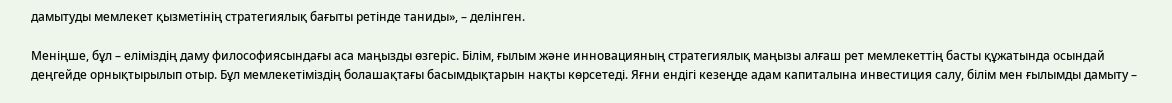дамытуды мемлекет қызметінің стратегиялық бағыты ретінде таниды», – делінген.

Меніңше, бұл – еліміздің даму философиясындағы аса маңызды өзгеріс. Білім, ғылым және инновацияның стратегиялық маңызы алғаш рет мемлекеттің басты құжатында осындай деңгейде орнықтырылып отыр. Бұл мемлекетіміздің болашақтағы басымдықтарын нақты көрсетеді. Яғни ендігі кезеңде адам капиталына инвестиция салу, білім мен ғылымды дамыту –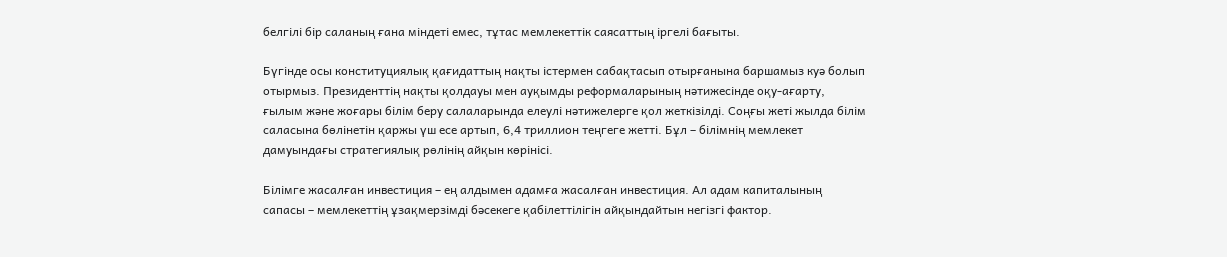белгілі бір саланың ғана міндеті емес, тұтас мемлекеттік саясаттың іргелі бағыты.

Бүгінде осы конституциялық қағидаттың нақты істермен сабақтасып отырғанына баршамыз куә болып отырмыз. Президенттің нақты қолдауы мен ауқымды реформаларының нәтижесінде оқу-ағарту, ғылым және жоғары білім беру салаларында елеулі нәтижелерге қол жеткізілді. Соңғы жеті жылда білім саласына бөлінетін қаржы үш есе артып, 6,4 триллион теңгеге жетті. Бұл – білімнің мемлекет дамуындағы стратегиялық рөлінің айқын көрінісі.

Білімге жасалған инвестиция – ең алдымен адамға жасалған инвестиция. Ал адам капиталының сапасы – мемлекеттің ұзақмерзімді бәсекеге қабілеттілігін айқындайтын негізгі фактор.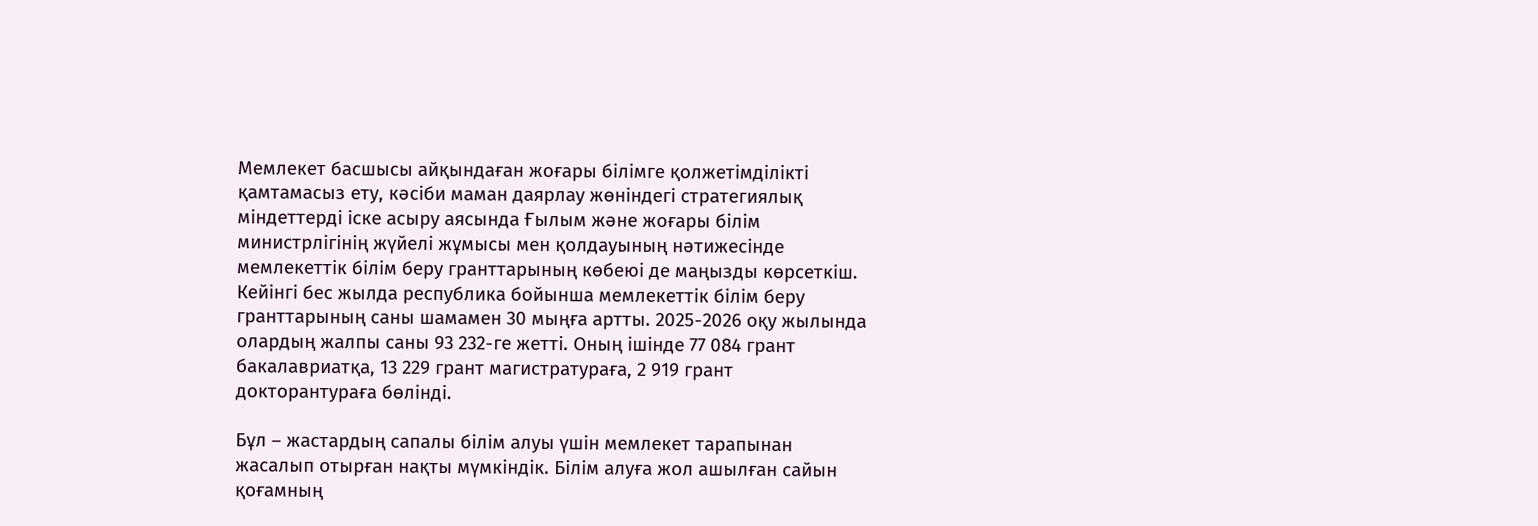Мемлекет басшысы айқындаған жоғары білімге қолжетімділікті қамтамасыз ету, кәсіби маман даярлау жөніндегі стратегиялық міндеттерді іске асыру аясында Ғылым және жоғары білім министрлігінің жүйелі жұмысы мен қолдауының нәтижесінде мемлекеттік білім беру гранттарының көбеюі де маңызды көрсеткіш. Кейінгі бес жылда республика бойынша мемлекеттік білім беру гранттарының саны шамамен 30 мыңға артты. 2025-2026 оқу жылында олардың жалпы саны 93 232-ге жетті. Оның ішінде 77 084 грант бакалавриатқа, 13 229 грант магистратураға, 2 919 грант докторантураға бөлінді.

Бұл – жастардың сапалы білім алуы үшін мемлекет тарапынан жасалып отырған нақты мүмкіндік. Білім алуға жол ашылған сайын қоғамның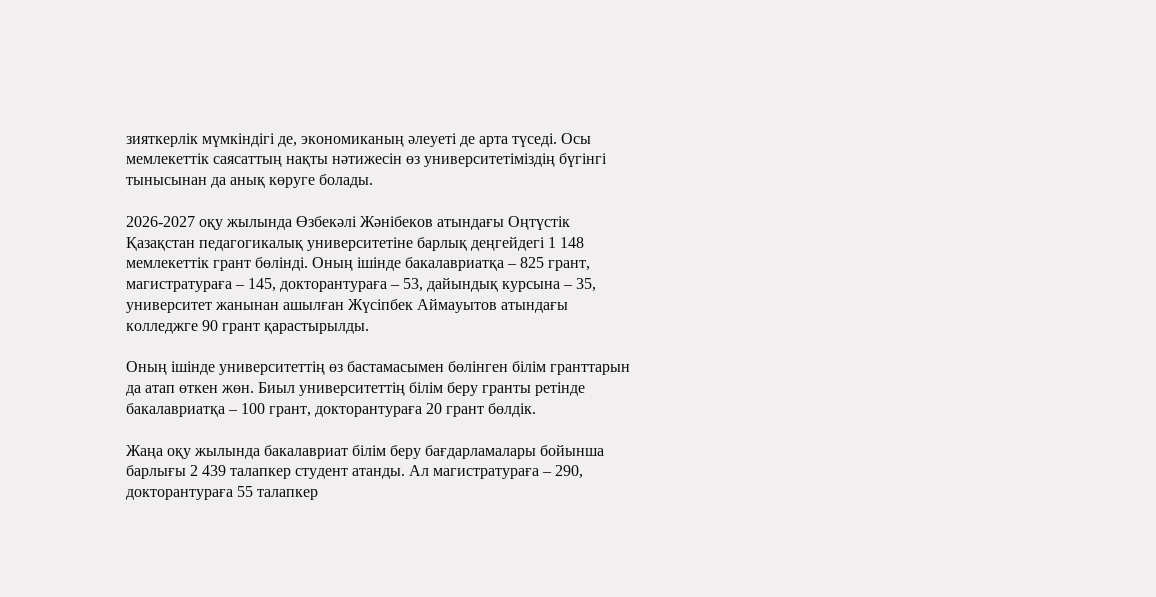зияткерлік мүмкіндігі де, экономиканың әлеуеті де арта түседі. Осы мемлекеттік саясаттың нақты нәтижесін өз университетіміздің бүгінгі тынысынан да анық көруге болады.

2026-2027 оқу жылында Өзбекәлі Жәнібеков атындағы Оңтүстік Қазақстан педагогикалық университетіне барлық деңгейдегі 1 148 мемлекеттік грант бөлінді. Оның ішінде бакалавриатқа – 825 грант, магистратураға – 145, докторантураға – 53, дайындық курсына – 35, университет жанынан ашылған Жүсіпбек Аймауытов атындағы колледжге 90 грант қарастырылды.

Оның ішінде университеттің өз бастамасымен бөлінген білім гранттарын да атап өткен жөн. Биыл университеттің білім беру гранты ретінде бакалавриатқа – 100 грант, докторантураға 20 грант бөлдік.

Жаңа оқу жылында бакалавриат білім беру бағдарламалары бойынша барлығы 2 439 талапкер студент атанды. Ал магистратураға – 290, докторантураға 55 талапкер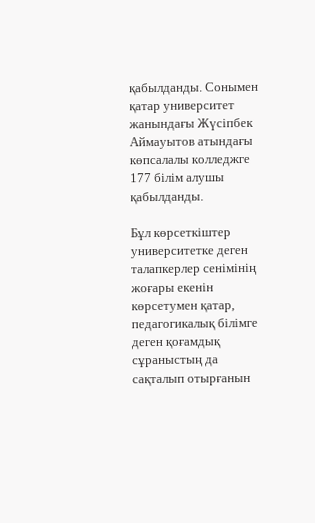қабылданды. Сонымен қатар университет жанындағы Жүсіпбек Аймауытов атындағы көпсалалы колледжге 177 білім алушы қабылданды.

Бұл көрсеткіштер университетке деген талапкерлер сенімінің жоғары екенін көрсетумен қатар, педагогикалық білімге деген қоғамдық сұраныстың да сақталып отырғанын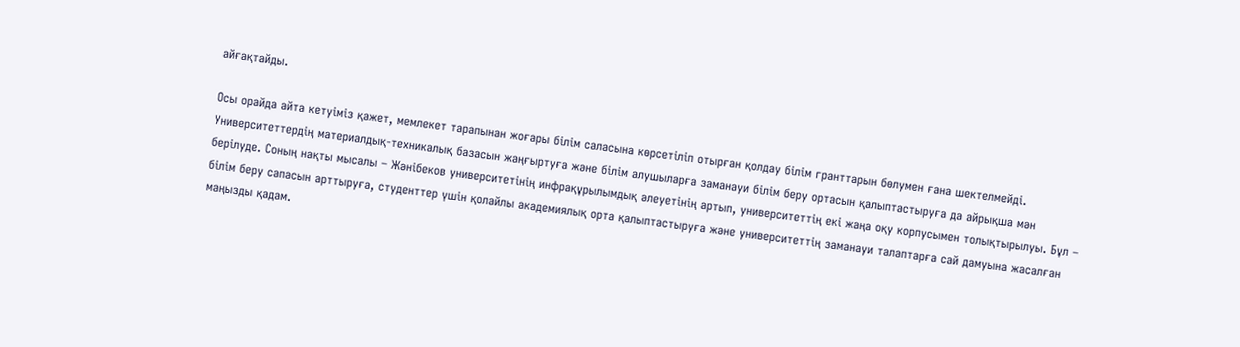айғақтайды.

Осы орайда айта кетуіміз қажет, мемлекет тарапынан жоғары білім саласына көрсетіліп отырған қолдау білім гранттарын бөлумен ғана шектелмейді. Университеттердің материалдық-техникалық базасын жаңғыртуға және білім алушыларға заманауи білім беру ортасын қалыптастыруға да айрықша мән берілуде. Соның нақты мысалы – Жәнібеков университетінің инфрақұрылымдық әлеуетінің артып, университеттің екі жаңа оқу корпусымен толықтырылуы. Бұл – білім беру сапасын арттыруға, студенттер үшін қолайлы академиялық орта қалыптастыруға және университеттің заманауи талаптарға сай дамуына жасалған маңызды қадам.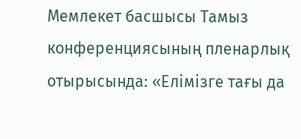Мемлекет басшысы Тамыз конференциясының пленарлық отырысында: «Елімізге тағы да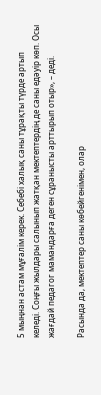5 мыңнан астам мұғалім керек. Себебі халық саны тұрақты түрде артып келеді. Соңғы жылдары салынып жатқан мектептердің де саны едәуір көп. Осы жағдай педагог мамандарға деген сұранысты арттырып отыр», – деді.

Расында да, мектептер саны көбейгенімен, олар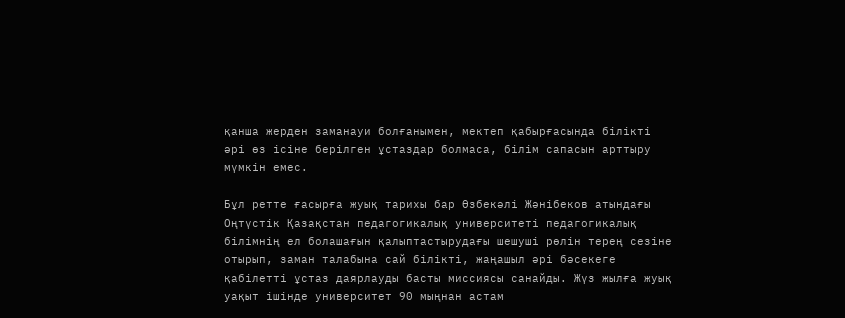қанша жерден заманауи болғанымен, мектеп қабырғасында білікті әрі өз ісіне берілген ұстаздар болмаса, білім сапасын арттыру мүмкін емес.

Бұл ретте ғасырға жуық тарихы бар Өзбекәлі Жәнібеков атындағы Оңтүстік Қазақстан педагогикалық университеті педагогикалық білімнің ел болашағын қалыптастырудағы шешуші рөлін терең сезіне отырып, заман талабына сай білікті, жаңашыл әрі бәсекеге қабілетті ұстаз даярлауды басты миссиясы санайды. Жүз жылға жуық уақыт ішінде университет 90 мыңнан астам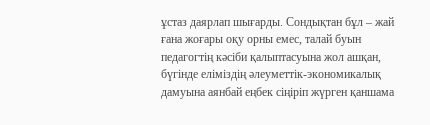ұстаз даярлап шығарды. Сондықтан бұл – жай ғана жоғары оқу орны емес, талай буын педагогтің кәсіби қалыптасуына жол ашқан, бүгінде еліміздің әлеуметтік-экономикалық дамуына аянбай еңбек сіңіріп жүрген қаншама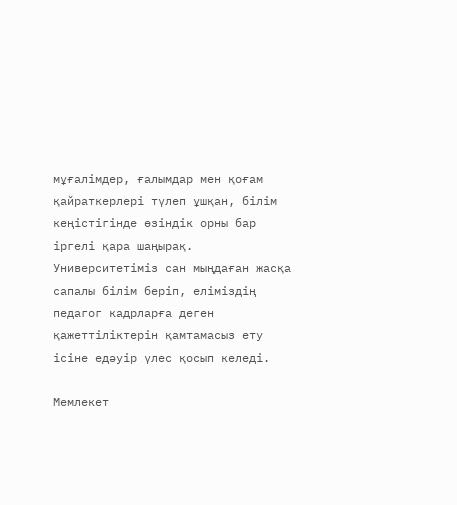мұғалімдер, ғалымдар мен қоғам қайраткерлері түлеп ұшқан, білім кеңістігінде өзіндік орны бар іргелі қара шаңырақ. Университетіміз сан мыңдаған жасқа сапалы білім беріп, еліміздің педагог кадрларға деген қажеттіліктерін қамтамасыз ету ісіне едәуір үлес қосып келеді.

Мемлекет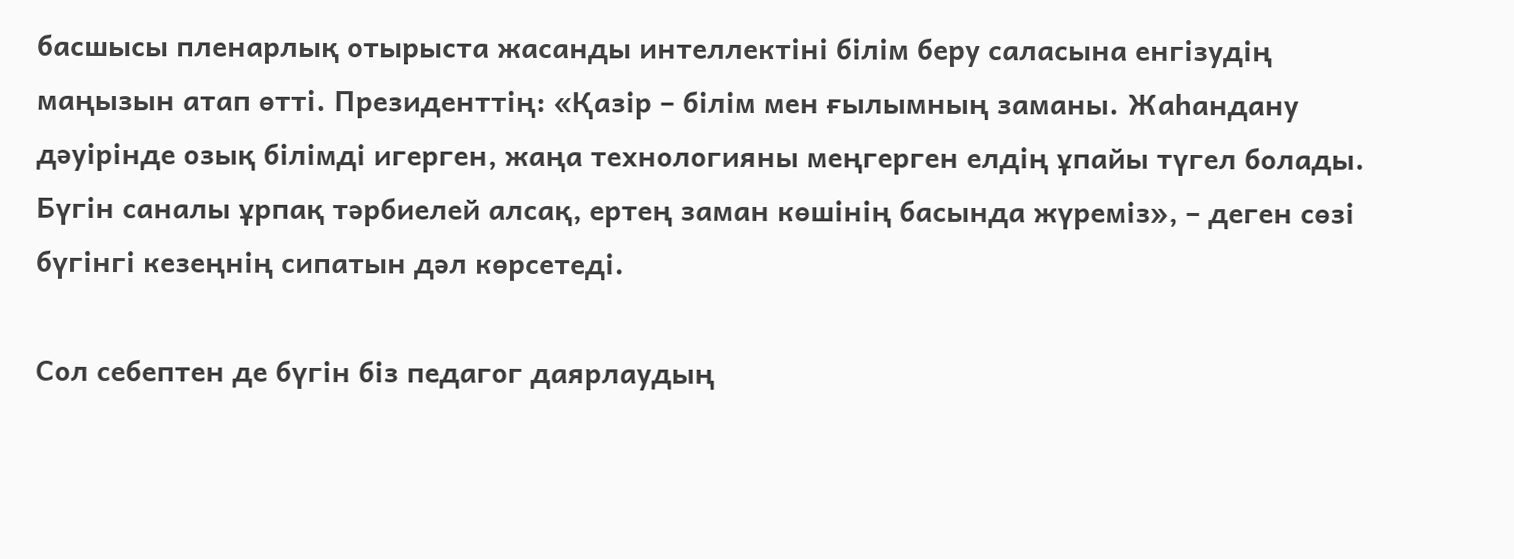басшысы пленарлық отырыста жасанды интеллектіні білім беру саласына енгізудің маңызын атап өтті. Президенттің: «Қазір – білім мен ғылымның заманы. Жаһандану дәуірінде озық білімді игерген, жаңа технологияны меңгерген елдің ұпайы түгел болады. Бүгін саналы ұрпақ тәрбиелей алсақ, ертең заман көшінің басында жүреміз», – деген сөзі бүгінгі кезеңнің сипатын дәл көрсетеді.

Сол себептен де бүгін біз педагог даярлаудың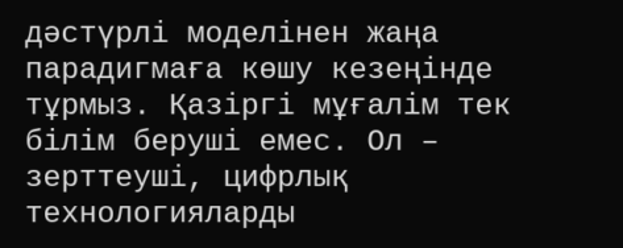дәстүрлі моделінен жаңа парадигмаға көшу кезеңінде тұрмыз. Қазіргі мұғалім тек білім беруші емес. Ол – зерттеуші, цифрлық технологияларды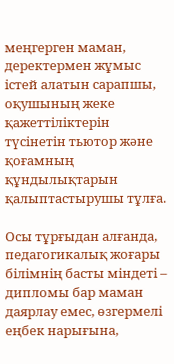меңгерген маман, деректермен жұмыс істей алатын сарапшы, оқушының жеке қажеттіліктерін түсінетін тьютор және қоғамның құндылықтарын қалыптастырушы тұлға.

Осы тұрғыдан алғанда, педагогикалық жоғары білімнің басты міндеті – дипломы бар маман даярлау емес, өзгермелі еңбек нарығына,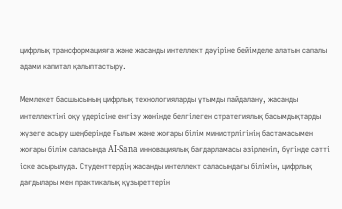цифрлық трансформацияға және жасанды интеллект дәуіріне бейімделе алатын сапалы адами капитал қалыптастыру.

Мемлекет басшысының цифрлық технологияларды ұтымды пайдалану, жасанды интеллектіні оқу үдерісіне енгізу жөнінде белгілеген стратегиялық басымдықтарды жүзеге асыру шеңберінде Ғылым және жоғары білім министрлігінің бастамасымен жоғары білім саласында AI-Sana инновациялық бағдарламасы әзірленіп, бүгінде сәтті іске асырылуда. Студенттердің жасанды интеллект саласындағы білімін, цифрлық дағдылары мен практикалық құзыреттерін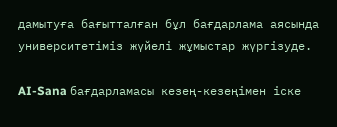дамытуға бағытталған бұл бағдарлама аясында университетіміз жүйелі жұмыстар жүргізуде.

AI-Sana бағдарламасы кезең-кезеңімен іске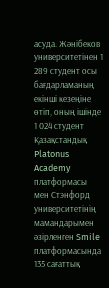асуда. Жәнібеков университетінен 1 289 студент осы бағдарламаның екінші кезеңіне өтіп, оның ішінде 1 024 студент Қазақстандық Platonus Academy платформасы мен Стэнфорд университетінің мамандарымен әзірленген Smile платформасында 135 сағаттық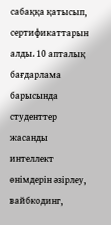сабаққа қатысып, сертификаттарын алды. 10 апталық бағдарлама барысында студенттер жасанды интеллект өнімдерін әзірлеу, вайбкодинг,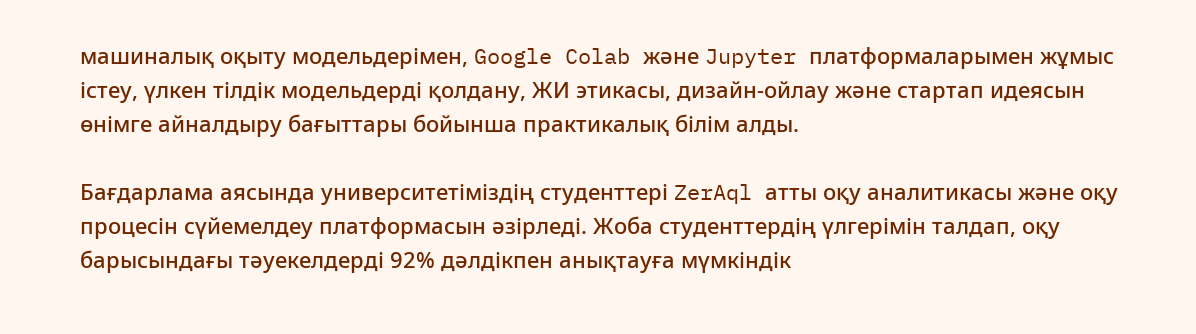машиналық оқыту модельдерімен, Google Colab және Jupyter платформаларымен жұмыс істеу, үлкен тілдік модельдерді қолдану, ЖИ этикасы, дизайн-ойлау және стартап идеясын өнімге айналдыру бағыттары бойынша практикалық білім алды.

Бағдарлама аясында университетіміздің студенттері ZerAql атты оқу аналитикасы және оқу процесін сүйемелдеу платформасын әзірледі. Жоба студенттердің үлгерімін талдап, оқу барысындағы тәуекелдерді 92% дәлдікпен анықтауға мүмкіндік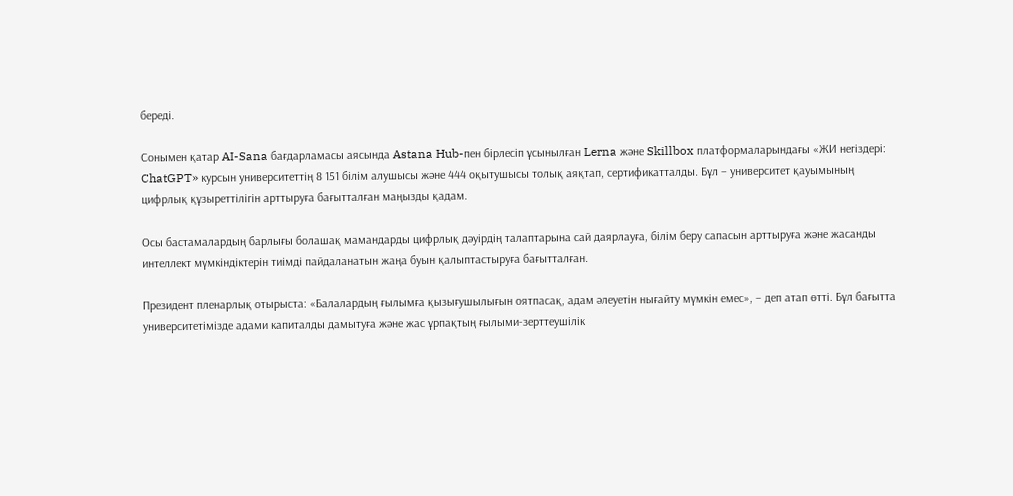береді.

Сонымен қатар AI-Sana бағдарламасы аясында Astana Hub-пен бірлесіп ұсынылған Lerna және Skillbox платформаларындағы «ЖИ негіздері: ChatGPT» курсын университеттің 8 151 білім алушысы және 444 оқытушысы толық аяқтап, сертификатталды. Бұл – университет қауымының цифрлық құзыреттілігін арттыруға бағытталған маңызды қадам.

Осы бастамалардың барлығы болашақ мамандарды цифрлық дәуірдің талаптарына сай даярлауға, білім беру сапасын арттыруға және жасанды интеллект мүмкіндіктерін тиімді пайдаланатын жаңа буын қалыптастыруға бағытталған.

Президент пленарлық отырыста: «Балалардың ғылымға қызығушылығын оятпасақ, адам әлеуетін нығайту мүмкін емес», – деп атап өтті. Бұл бағытта университетімізде адами капиталды дамытуға және жас ұрпақтың ғылыми-зерттеушілік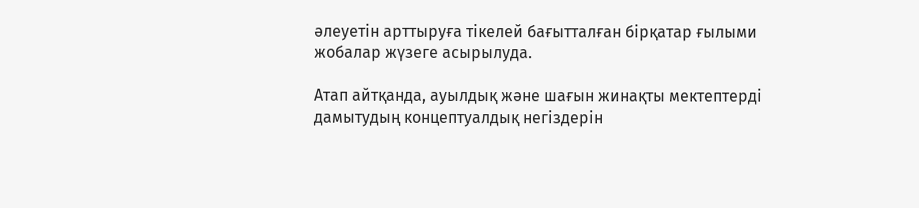әлеуетін арттыруға тікелей бағытталған бірқатар ғылыми жобалар жүзеге асырылуда.

Атап айтқанда, ауылдық және шағын жинақты мектептерді дамытудың концептуалдық негіздерін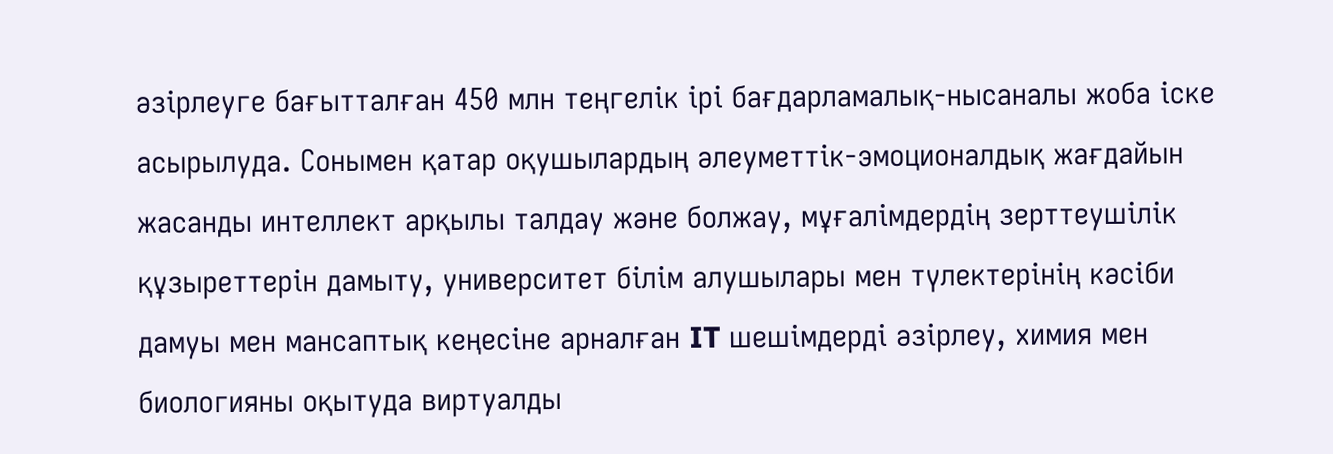әзірлеуге бағытталған 450 млн теңгелік ірі бағдарламалық-нысаналы жоба іске асырылуда. Сонымен қатар оқушылардың әлеуметтік-эмоционалдық жағдайын жасанды интеллект арқылы талдау және болжау, мұғалімдердің зерттеушілік құзыреттерін дамыту, университет білім алушылары мен түлектерінің кәсіби дамуы мен мансаптық кеңесіне арналған IT шешімдерді әзірлеу, химия мен биологияны оқытуда виртуалды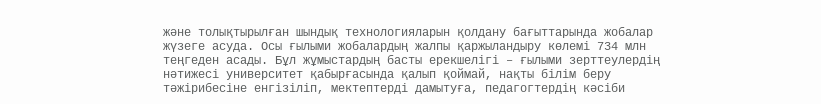және толықтырылған шындық технологияларын қолдану бағыттарында жобалар жүзеге асуда. Осы ғылыми жобалардың жалпы қаржыландыру көлемі 734 млн теңгеден асады. Бұл жұмыстардың басты ерекшелігі – ғылыми зерттеулердің нәтижесі университет қабырғасында қалып қоймай, нақты білім беру тәжірибесіне енгізіліп, мектептерді дамытуға, педагогтердің кәсіби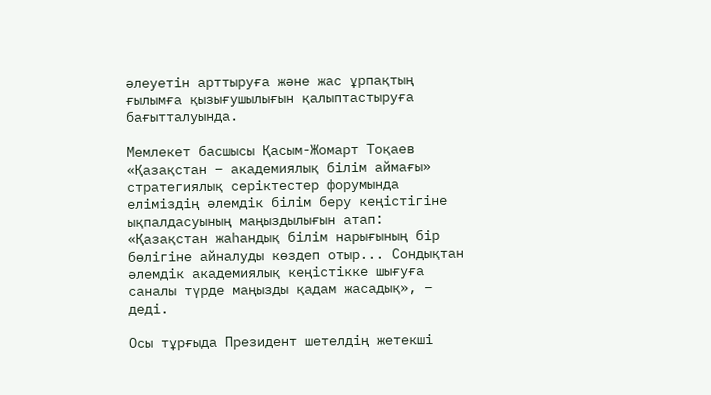әлеуетін арттыруға және жас ұрпақтың ғылымға қызығушылығын қалыптастыруға бағытталуында.

Мемлекет басшысы Қасым-Жомарт Тоқаев «Қазақстан – академиялық білім аймағы» стратегиялық серіктестер форумында еліміздің әлемдік білім беру кеңістігіне ықпалдасуының маңыздылығын атап: «Қазақстан жаһандық білім нарығының бір бөлігіне айналуды көздеп отыр... Сондықтан әлемдік академиялық кеңістікке шығуға саналы түрде маңызды қадам жасадық», – деді.

Осы тұрғыда Президент шетелдің жетекші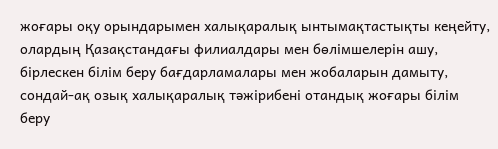жоғары оқу орындарымен халықаралық ынтымақтастықты кеңейту, олардың Қазақстандағы филиалдары мен бөлімшелерін ашу, бірлескен білім беру бағдарламалары мен жобаларын дамыту, сондай-ақ озық халықаралық тәжірибені отандық жоғары білім беру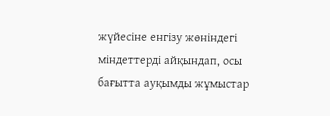жүйесіне енгізу жөніндегі міндеттерді айқындап, осы бағытта ауқымды жұмыстар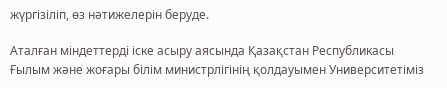жүргізіліп, өз нәтижелерін беруде.

Аталған міндеттерді іске асыру аясында Қазақстан Республикасы Ғылым және жоғары білім министрлігінің қолдауымен Университетіміз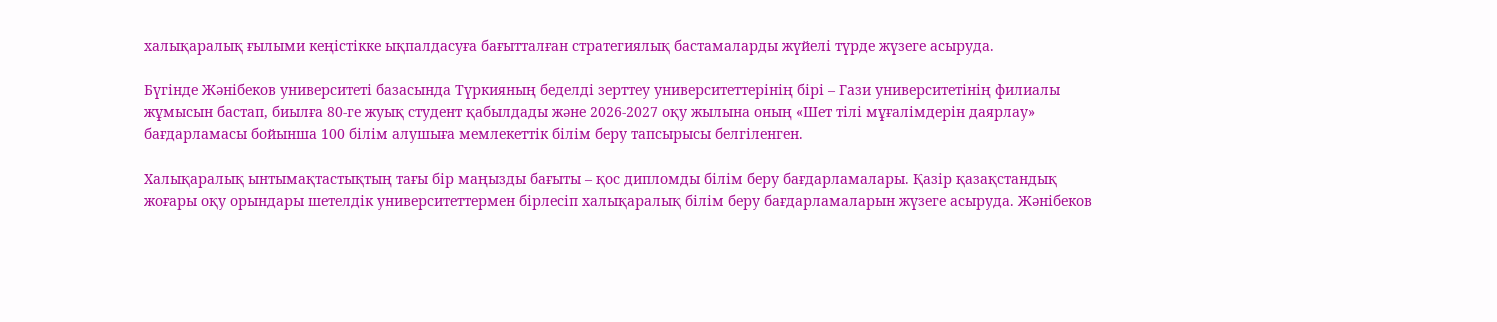халықаралық ғылыми кеңістікке ықпалдасуға бағытталған стратегиялық бастамаларды жүйелі түрде жүзеге асыруда.

Бүгінде Жәнібеков университеті базасында Түркияның беделді зерттеу университеттерінің бірі – Гази университетінің филиалы жұмысын бастап, биылға 80-ге жуық студент қабылдады және 2026-2027 оқу жылына оның «Шет тілі мұғалімдерін даярлау» бағдарламасы бойынша 100 білім алушыға мемлекеттік білім беру тапсырысы белгіленген.

Халықаралық ынтымақтастықтың тағы бір маңызды бағыты – қос дипломды білім беру бағдарламалары. Қазір қазақстандық жоғары оқу орындары шетелдік университеттермен бірлесіп халықаралық білім беру бағдарламаларын жүзеге асыруда. Жәнібеков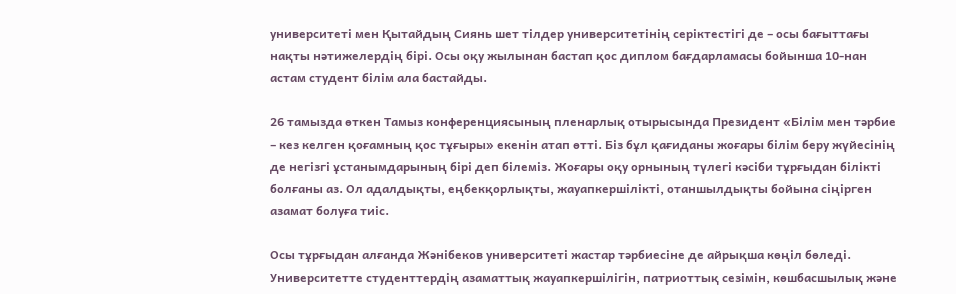университеті мен Қытайдың Сиянь шет тілдер университетінің серіктестігі де – осы бағыттағы нақты нәтижелердің бірі. Осы оқу жылынан бастап қос диплом бағдарламасы бойынша 10-нан астам студент білім ала бастайды.

26 тамызда өткен Тамыз конференциясының пленарлық отырысында Президент «Білім мен тәрбие – кез келген қоғамның қос тұғыры» екенін атап өтті. Біз бұл қағиданы жоғары білім беру жүйесінің де негізгі ұстанымдарының бірі деп білеміз. Жоғары оқу орнының түлегі кәсіби тұрғыдан білікті болғаны аз. Ол адалдықты, еңбекқорлықты, жауапкершілікті, отаншылдықты бойына сіңірген азамат болуға тиіс.

Осы тұрғыдан алғанда Жәнібеков университеті жастар тәрбиесіне де айрықша көңіл бөледі. Университетте студенттердің азаматтық жауапкершілігін, патриоттық сезімін, көшбасшылық және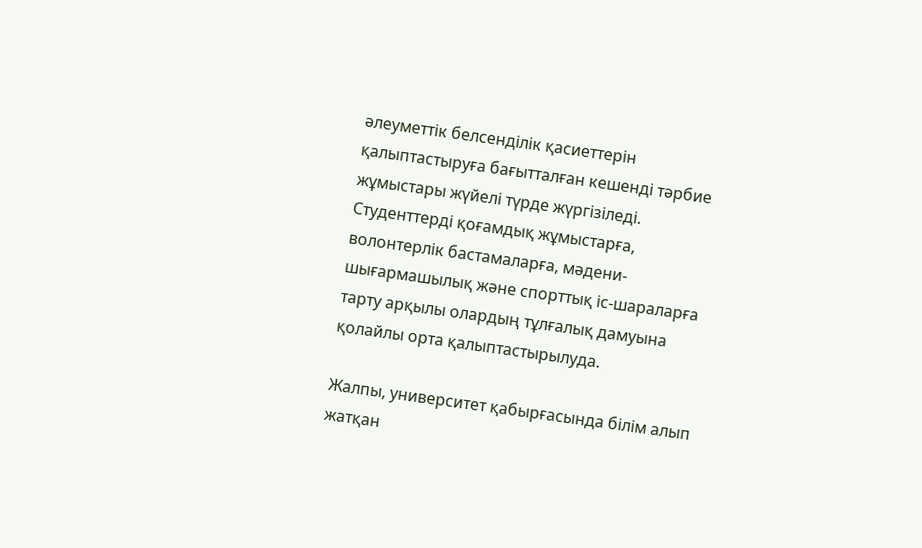әлеуметтік белсенділік қасиеттерін қалыптастыруға бағытталған кешенді тәрбие жұмыстары жүйелі түрде жүргізіледі. Студенттерді қоғамдық жұмыстарға, волонтерлік бастамаларға, мәдени-шығармашылық және спорттық іс-шараларға тарту арқылы олардың тұлғалық дамуына қолайлы орта қалыптастырылуда.

Жалпы, университет қабырғасында білім алып жатқан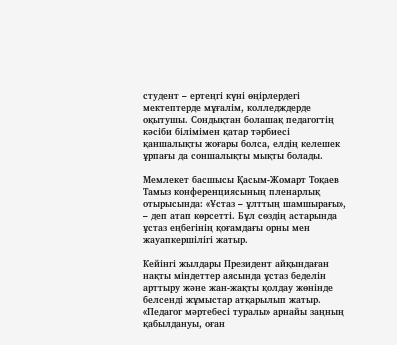студент – ертеңгі күні өңірлердегі мектептерде мұғалім, колледждерде оқытушы. Сондықтан болашақ педагогтің кәсіби білімімен қатар тәрбиесі қаншалықты жоғары болса, елдің келешек ұрпағы да соншалықты мықты болады.

Мемлекет басшысы Қасым-Жомарт Тоқаев Тамыз конференциясының пленарлық отырысында: «Ұстаз – ұлттың шамшырағы», – деп атап көрсетті. Бұл сөздің астарында ұстаз еңбегінің қоғамдағы орны мен жауапкершілігі жатыр.

Кейінгі жылдары Президент айқындаған нақты міндеттер аясында ұстаз беделін арттыру және жан-жақты қолдау жөнінде белсенді жұмыстар атқарылып жатыр. «Педагог мәртебесі туралы» арнайы заңның қабылдануы, оған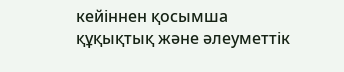кейіннен қосымша құқықтық және әлеуметтік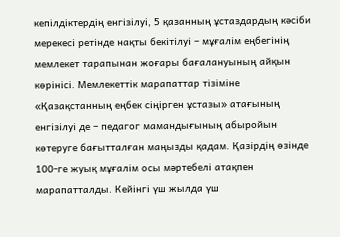кепілдіктердің енгізілуі, 5 қазанның ұстаздардың кәсіби мерекесі ретінде нақты бекітілуі – мұғалім еңбегінің мемлекет тарапынан жоғары бағалануының айқын көрінісі. Мемлекеттік марапаттар тізіміне «Қазақстанның еңбек сіңірген ұстазы» атағының енгізілуі де – педагог мамандығының абыройын көтеруге бағытталған маңызды қадам. Қазірдің өзінде 100-ге жуық мұғалім осы мәртебелі атақпен марапатталды. Кейінгі үш жылда үш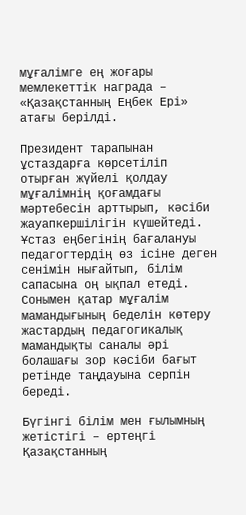мұғалімге ең жоғары мемлекеттік награда – «Қазақстанның Еңбек Ері» атағы берілді.

Президент тарапынан ұстаздарға көрсетіліп отырған жүйелі қолдау мұғалімнің қоғамдағы мәртебесін арттырып, кәсіби жауапкершілігін күшейтеді. Ұстаз еңбегінің бағалануы педагогтердің өз ісіне деген сенімін нығайтып, білім сапасына оң ықпал етеді. Сонымен қатар мұғалім мамандығының беделін көтеру жастардың педагогикалық мамандықты саналы әрі болашағы зор кәсіби бағыт ретінде таңдауына серпін береді.

Бүгінгі білім мен ғылымның жетістігі – ертеңгі Қазақстанның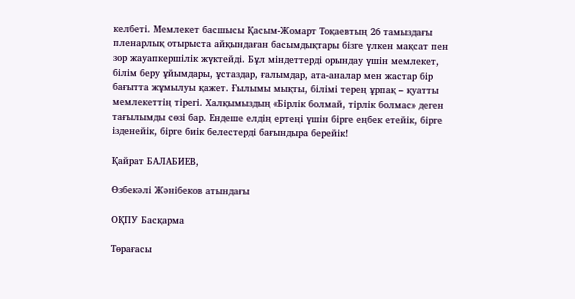келбеті. Мемлекет басшысы Қасым-Жомарт Тоқаевтың 26 тамыздағы пленарлық отырыста айқындаған басымдықтары бізге үлкен мақсат пен зор жауапкершілік жүктейді. Бұл міндеттерді орындау үшін мемлекет, білім беру ұйымдары, ұстаздар, ғалымдар, ата-аналар мен жастар бір бағытта жұмылуы қажет. Ғылымы мықты, білімі терең ұрпақ – қуатты мемлекеттің тірегі. Халқымыздың «Бірлік болмай, тірлік болмас» деген тағылымды сөзі бар. Ендеше елдің ертеңі үшін бірге еңбек етейік, бірге ізденейік, бірге биік белестерді бағындыра берейік!

Қайрат БАЛАБИЕВ,

Өзбекәлі Жәнібеков атындағы

ОҚПУ Басқарма

Төрағасы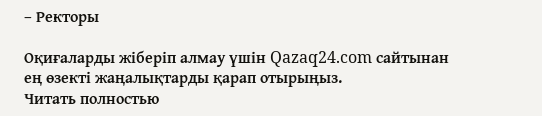– Ректоры

Оқиғаларды жіберіп алмау үшін Qazaq24.com сайтынан ең өзекті жаңалықтарды қарап отырыңыз.
Читать полностью